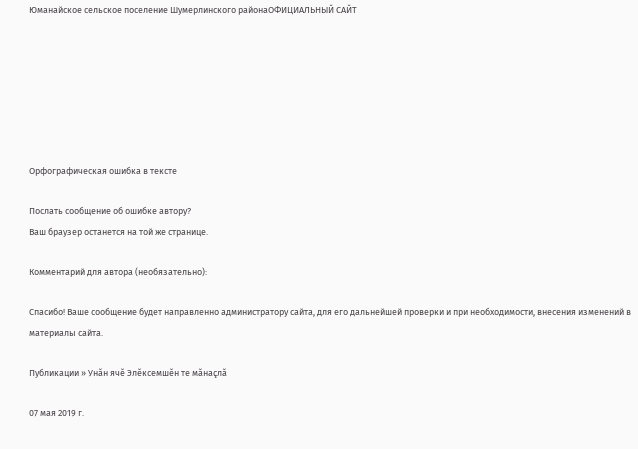Юманайское сельское поселение Шумерлинского районаОФИЦИАЛЬНЫЙ САЙТ







Орфографическая ошибка в тексте

Послать сообщение об ошибке автору?
Ваш браузер останется на той же странице.

Комментарий для автора (необязательно):

Спасибо! Ваше сообщение будет направленно администратору сайта, для его дальнейшей проверки и при необходимости, внесения изменений в материалы сайта.

Публикации » Унăн ячĕ Элĕксемшĕн те мăнаçлă

07 мая 2019 г.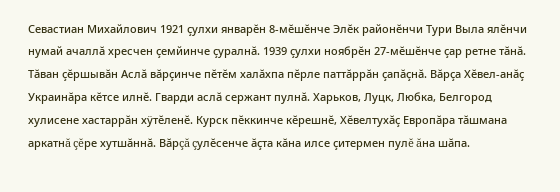Севастиан Михайлович 1921 çулхи январĕн 8-мĕшĕнче Элĕк районĕнчи Тури Выла ялĕнчи нумай ачаллă хресчен çемйинче çуралнă. 1939 çулхи ноябрĕн 27-мĕшĕнче çар ретне тăнă. Тăван çĕршывăн Аслă вăрçинче пĕтĕм халăхпа пĕрле паттăррăн çапăçнă. Вăрçа Хĕвел-анăç Украинăра кĕтсе илнĕ. Гварди аслă сержант пулнă. Харьков, Луцк, Любка, Белгород хулисене хастаррăн хÿтĕленĕ. Курск пĕккинче кĕрешнĕ, Хĕвелтухăç Европăра тăшмана аркатнă çĕре хутшăннă. Вăрçă çулĕсенче ăçта кăна илсе çитермен пулĕ ăна шăпа.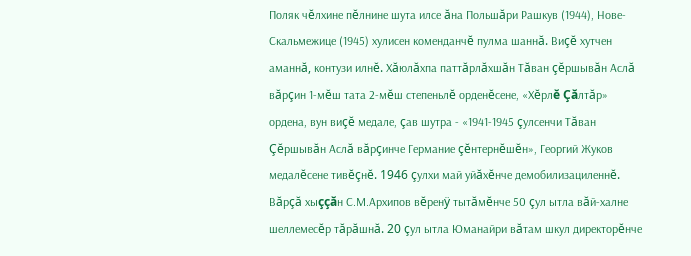Поляк чĕлхине пĕлнине шута илсе ăна Польшăри Рашкув (1944), Нове-Скальмежице (1945) хулисен коменданчĕ пулма шаннă. Виçĕ хутчен аманнă, контузи илнĕ. Хăюлăхпа паттăрлăхшăн Тăван çĕршывăн Аслă вăрçин 1-мĕш тата 2-мĕш степеньлĕ орденĕсене, «Хĕрлĕ Çăлтăр» ордена, вун виçĕ медале, çав шутра - «1941-1945 çулсенчи Тăван Çĕршывăн Аслă вăрçинче Германие çĕнтернĕшĕн», Георгий Жуков медалĕсене тивĕçнĕ. 1946 çулхи май уйăхĕнче демобилизациленнĕ. Вăрçă хыççăн С.М.Архипов вĕренÿ тытăмĕнче 50 çул ытла вăй-халне шеллемесĕр тăрăшнă. 20 çул ытла Юманайри вăтам шкул директорĕнче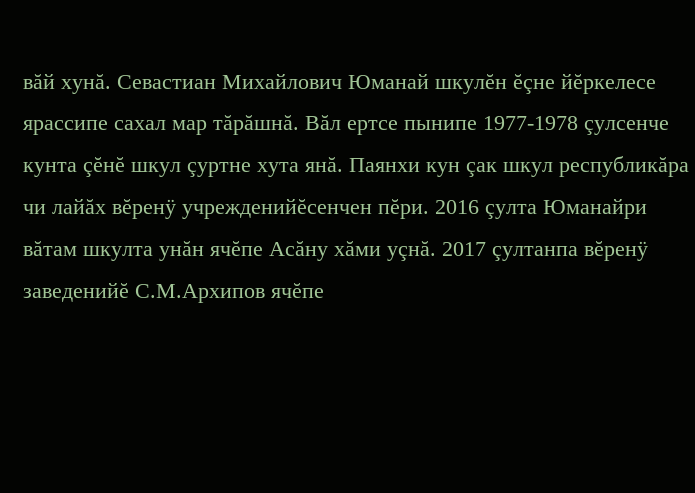вăй хунă. Севастиан Михайлович Юманай шкулĕн ĕçне йĕркелесе ярассипе сахал мар тăрăшнă. Вăл ертсе пынипе 1977-1978 çулсенче кунта çĕнĕ шкул çуртне хута янă. Паянхи кун çак шкул республикăра чи лайăх вĕренÿ учрежденийĕсенчен пĕри. 2016 çулта Юманайри вăтам шкулта унăн ячĕпе Асăну хăми уçнă. 2017 çултанпа вĕренÿ заведенийĕ С.М.Архипов ячĕпе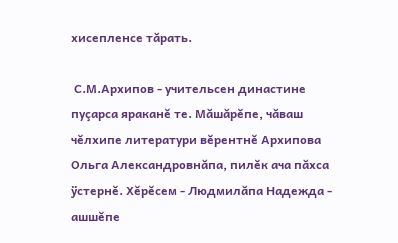хисепленсе тăрать.

 С.М.Архипов - учительсен династине пуçарса яраканĕ те. Мăшăрĕпе, чăваш чĕлхипе литератури вĕрентнĕ Архипова Ольга Александровнăпа, пилĕк ача пăхса ÿстернĕ. Хĕрĕсем - Людмилăпа Надежда - ашшĕпе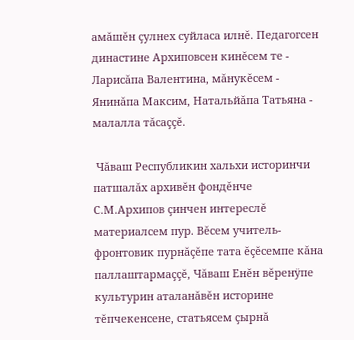амăшĕн çулнех суйласа илнĕ. Педагогсен династине Архиповсен кинĕсем те - Ларисăпа Валентина, мăнукĕсем - Янинăпа Максим, Натальйăпа Татьяна - малалла тăсаççĕ.

 Чăваш Республикин хальхи историнчи патшалăх архивĕн фондĕнче С.М.Архипов çинчен интереслĕ материалсем пур. Вĕсем учитель-фронтовик пурнăçĕпе тата ĕçĕсемпе кăна паллаштармаççĕ, Чăваш Енĕн вĕренÿпе культурин аталанăвĕн историне тĕпчекенсене, статьясем çырнă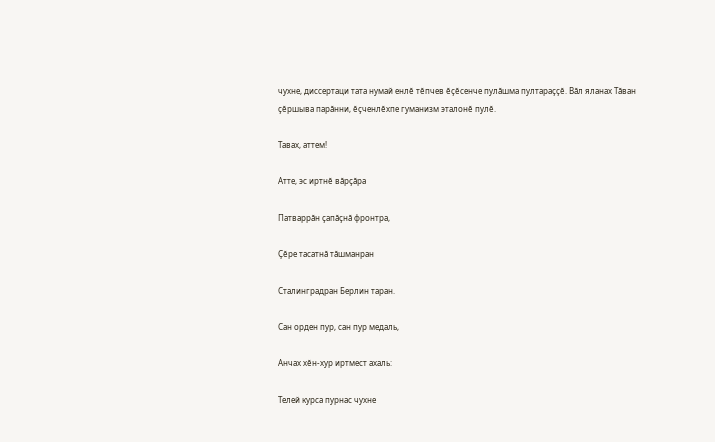чухне, диссертаци тата нумай енлĕ тĕпчев ĕçĕсенче пулăшма пултараççĕ. Вăл яланах Тăван çĕршыва парăнни, ĕçченлĕхпе гуманизм эталонĕ пулĕ.

Тавах, аттем!

Атте, эс иртнĕ вăрçăра

Патваррăн çапăçнă фронтра,

Çĕре тасатнă тăшманран

Сталинградран Берлин таран.

Сан орден пур, сан пур медаль,

Анчах хĕн-хур иртмест ахаль:

Телей курса пурнас чухне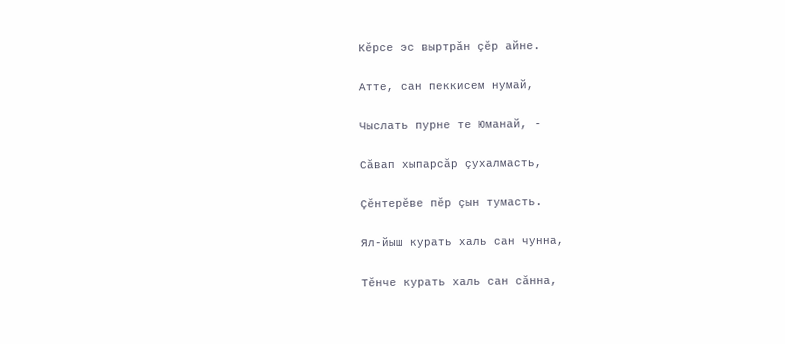Кĕрсе эс выртрăн çĕр айне.

Атте, сан пеккисем нумай,

Чыслать пурне те Юманай, -

Сăвап хыпарсăр çухалмасть,

Çĕнтерĕве пĕр çын тумасть.

Ял-йыш курать халь сан чунна,

Тĕнче курать халь сан сăнна,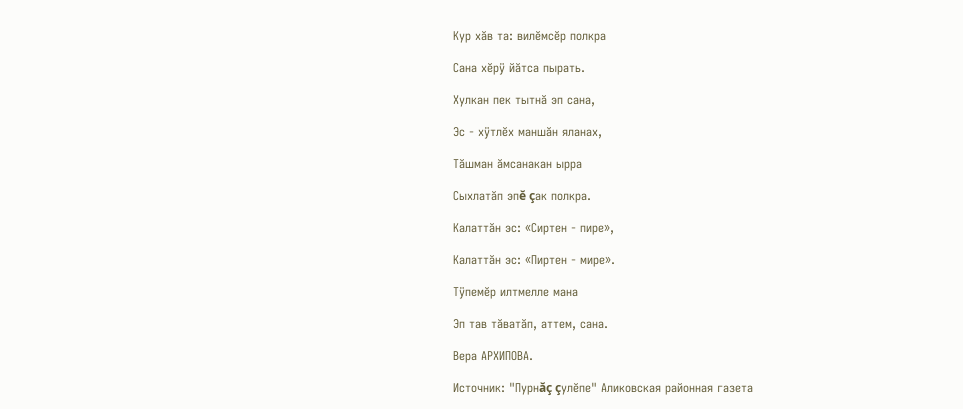Кур хăв та: вилĕмсĕр полкра

Сана хĕрÿ йăтса пырать.

Хулкан пек тытнă эп сана,

Эс - хÿтлĕх маншăн яланах,

Тăшман ăмсанакан ырра

Сыхлатăп эпĕ çак полкра.

Калаттăн эс: «Сиртен - пире»,

Калаттăн эс: «Пиртен - мире».

Тÿпемĕр илтмелле мана

Эп тав тăватăп, аттем, сана.

Вера АРХИПОВА.

Источник: "Пурнăç çулĕпе" Аликовская районная газета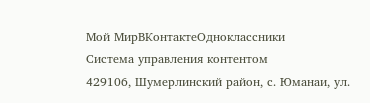Мой МирВКонтактеОдноклассники
Система управления контентом
429106, Шумерлинский район, с. Юманаи, ул.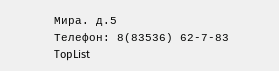Мира. д.5
Телефон: 8(83536) 62-7-83
TopList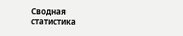Сводная статистика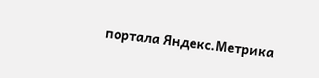портала Яндекс.Метрика